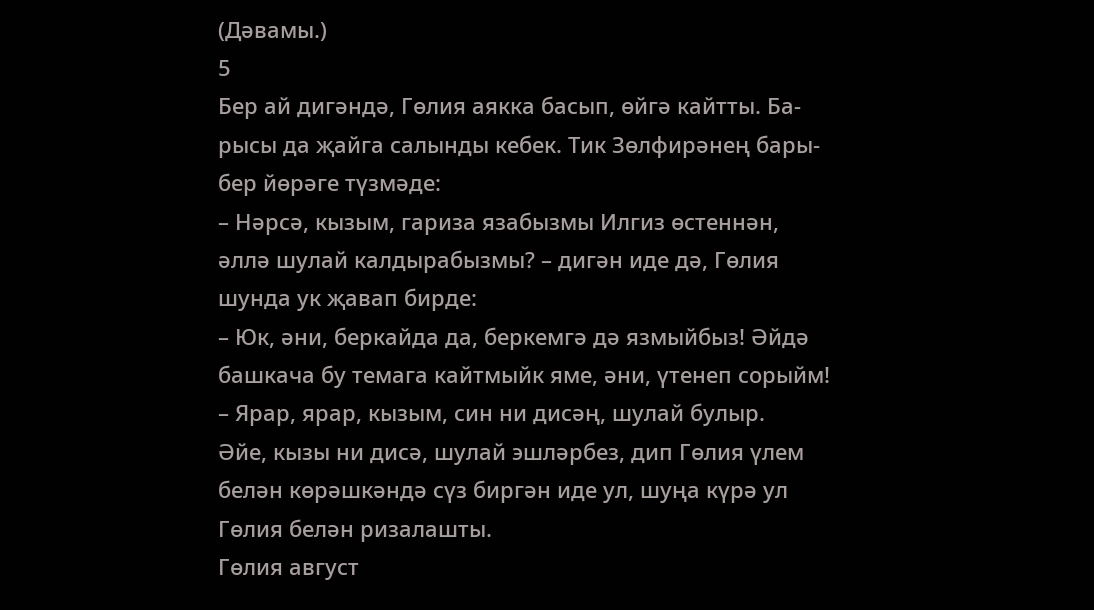(Дәвамы.)
5
Бер ай дигəндə, Гөлия аякка басып, өйгə кайтты. Ба-
рысы да җайга салынды кебек. Тик Зөлфирəнең бары-
бер йөрəге түзмəде:
– Нəрсə, кызым, гариза язабызмы Илгиз өстеннəн,
əллə шулай калдырабызмы? – дигəн иде дə, Гөлия
шунда ук җавап бирде:
– Юк, əни, беркайда да, беркемгə дə язмыйбыз! Əйдə
башкача бу темага кайтмыйк яме, əни, үтенеп сорыйм!
– Ярар, ярар, кызым, син ни дисəң, шулай булыр.
Əйе, кызы ни дисə, шулай эшлəрбез, дип Гөлия үлем
белəн көрəшкəндə сүз биргəн иде ул, шуңа күрə ул
Гөлия белəн ризалашты.
Гөлия август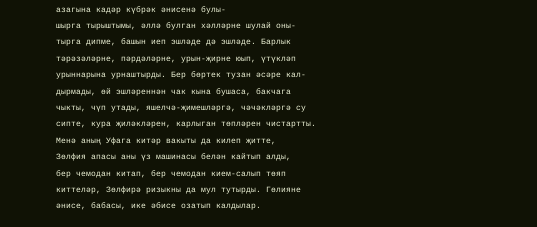азагына кадəр күбрəк əнисенə булы-
шырга тырыштымы, əллə булган хəллəрне шулай оны-
тырга дипме, башын иеп эшлəде дə эшлəде. Барлык
тəрəзəлəрне, пəрдəлəрне, урын-җирне юып, үтүклəп
урыннарына урнаштырды. Бер бөртек тузан əсəре кал-
дырмады, өй эшлəреннəн чак кына бушаса, бакчага
чыкты, чүп утады, яшелчə-җимешлəргə, чəчəклəргə су
сипте, кура җилəклəрен, карлыган төплəрен чистартты.
Менə аның Уфага китəр вакыты да килеп җитте,
Зөлфия апасы аны үз машинасы белəн кайтып алды,
бер чемодан китап, бер чемодан кием-салып төяп
киттелəр, Зөлфирə ризыкны да мул тутырды. Гөлияне
əнисе, бабасы, ике əбисе озатып калдылар.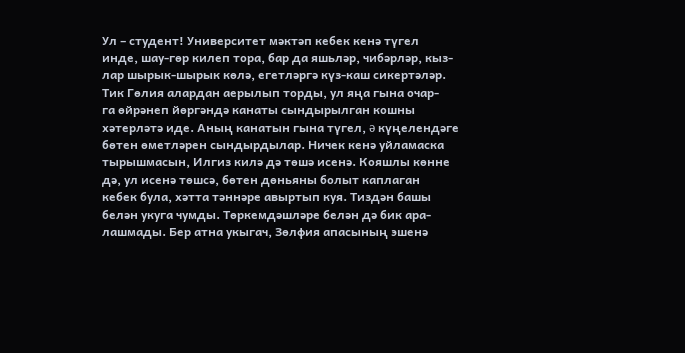Ул – студент! Университет мəктəп кебек кенə түгел
инде, шау-гөр килеп тора, бар да яшьлəр, чибəрлəр, кыз-
лар шырык-шырык көлə, егетлəргə күз-каш сикертəлəр.
Тик Гөлия алардан аерылып торды, ул яңа гына очар-
га өйрəнеп йөргəндə канаты сындырылган кошны
хəтерлəтə иде. Аның канатын гына түгел, ə күңелендəге
бөтен өметлəрен сындырдылар. Ничек кенə уйламаска
тырышмасын, Илгиз килə дə төшə исенə. Кояшлы көнне
дə, ул исенə төшсə, бөтен дөньяны болыт каплаган
кебек була, хəтта тəннəре авыртып куя. Тиздəн башы
белəн укуга чумды. Төркемдəшлəре белəн дə бик ара-
лашмады. Бер атна укыгач, Зөлфия апасының эшенə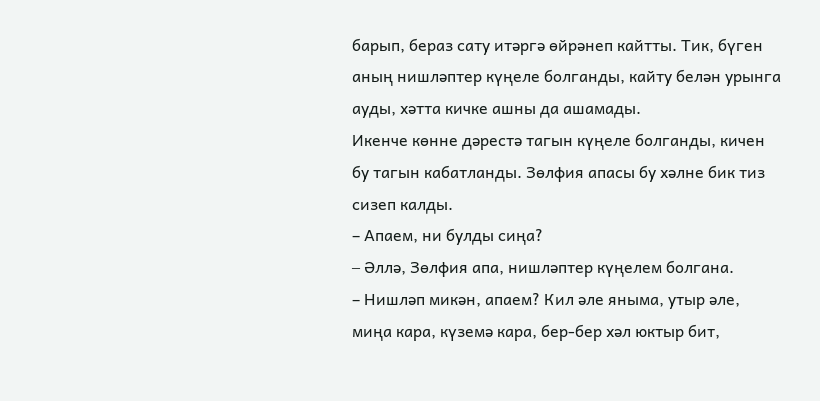барып, бераз сату итəргə өйрəнеп кайтты. Тик, бүген
аның нишлəптер күңеле болганды, кайту белəн урынга
ауды, хəтта кичке ашны да ашамады.
Икенче көнне дəрестə тагын күңеле болганды, кичен
бу тагын кабатланды. Зөлфия апасы бу хəлне бик тиз
сизеп калды.
– Апаем, ни булды сиңа?
– Əллə, Зөлфия апа, нишлəптер күңелем болгана.
– Нишлəп микəн, апаем? Кил əле яныма, утыр əле,
миңа кара, күземə кара, бер-бер хəл юктыр бит,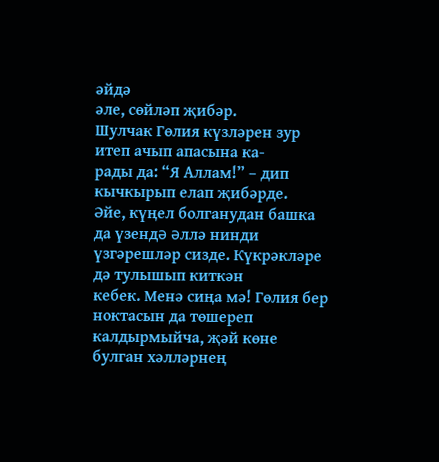əйдə
əле, сөйлəп җибəр.
Шулчак Гөлия күзлəрен зур итеп ачып апасына ка-
рады да: “Я Аллам!” – дип кычкырып елап җибəрде.
Əйе, күңел болганудан башка да үзендə əллə нинди
үзгəрешлəр сизде. Күкрəклəре дə тулышып киткəн
кебек. Менə сиңа мə! Гөлия бер ноктасын да төшереп
калдырмыйча, җəй көне булган хəллəрнең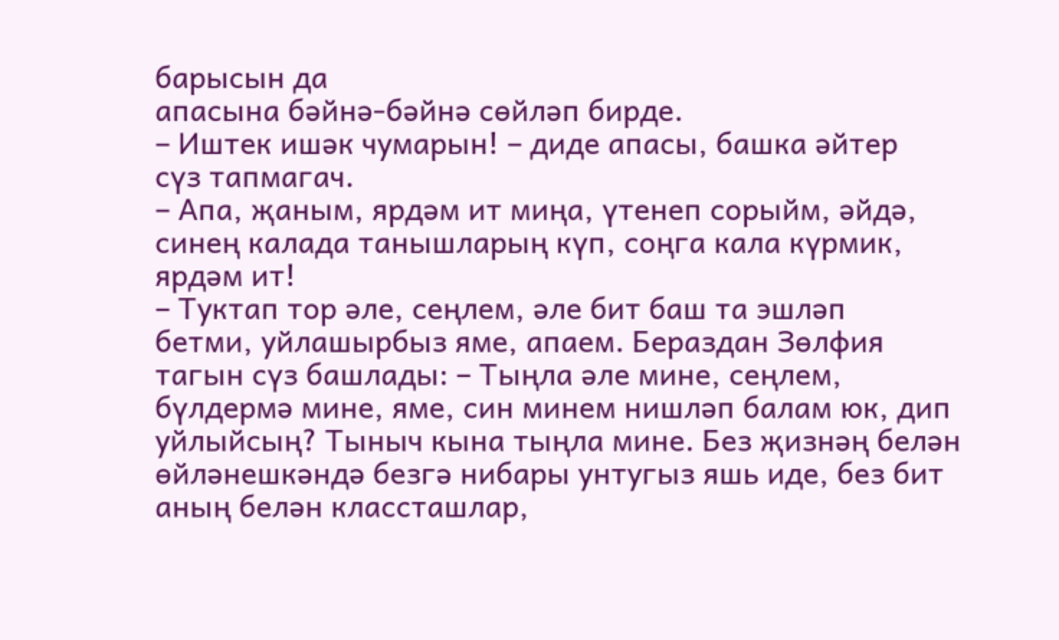барысын да
апасына бəйнə-бəйнə сөйлəп бирде.
– Иштек ишəк чумарын! – диде апасы, башка əйтер
сүз тапмагач.
– Апа, җаным, ярдəм ит миңа, үтенеп сорыйм, əйдə,
синең калада танышларың күп, соңга кала күрмик,
ярдəм ит!
– Туктап тор əле, сеңлем, əле бит баш та эшлəп
бетми, уйлашырбыз яме, апаем. Бераздан Зөлфия
тагын сүз башлады: – Тыңла əле мине, сеңлем,
бүлдермə мине, яме, син минем нишлəп балам юк, дип
уйлыйсың? Тыныч кына тыңла мине. Без җизнəң белəн
өйлəнешкəндə безгə нибары унтугыз яшь иде, без бит
аның белəн классташлар,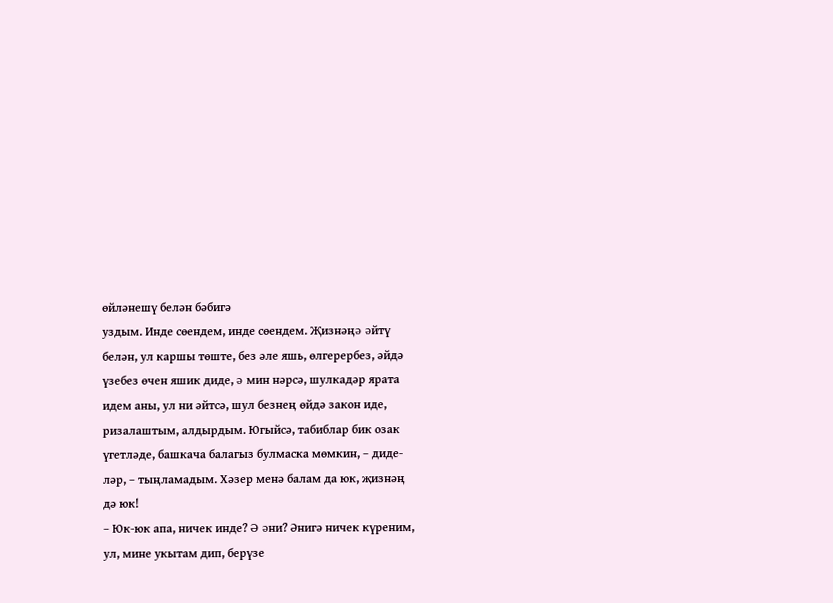өйлəнешү белəн бəбигə
уздым. Инде сөендем, инде сөендем. Җизнəңə əйтү
белəн, ул каршы төште, без əле яшь, өлгерербез, əйдə
үзебез өчен яшик диде, ə мин нəрсə, шулкадəр ярата
идем аны, ул ни əйтсə, шул безнең өйдə закон иде,
ризалаштым, алдырдым. Югыйсə, табиблар бик озак
үгетлəде, башкача балагыз булмаска мөмкин, – диде-
лəр, – тыңламадым. Хəзер менə балам да юк, җизнəң
дə юк!
– Юк-юк апа, ничек инде? Ə əни? Əнигə ничек күреним,
ул, мине укытам дип, берүзе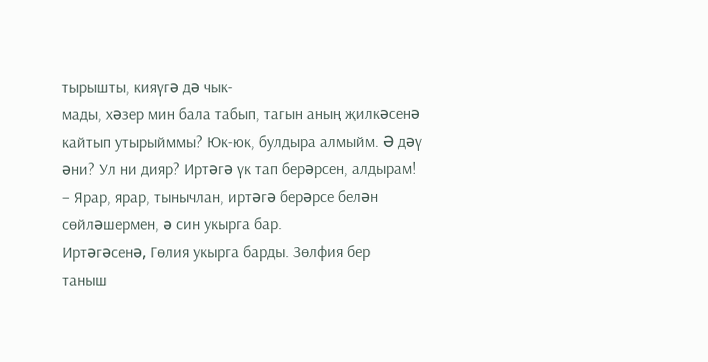тырышты, кияүгə дə чык-
мады, хəзер мин бала табып, тагын аның җилкəсенə
кайтып утырыйммы? Юк-юк, булдыра алмыйм. Ə дəү
əни? Ул ни дияр? Иртəгə үк тап берəрсен, алдырам!
– Ярар, ярар, тынычлан, иртəгə берəрсе белəн
сөйлəшермен, ə син укырга бар.
Иртəгəсенə, Гөлия укырга барды. Зөлфия бер
таныш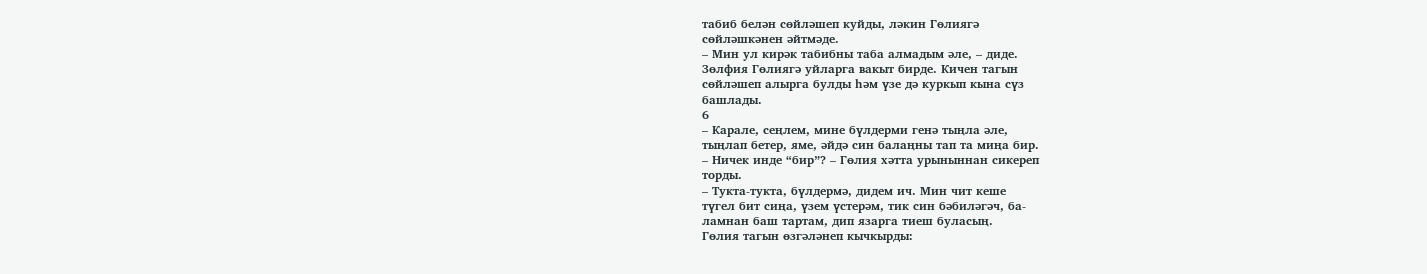табиб белəн сөйлəшеп куйды, лəкин Гөлиягə
сөйлəшкəнен əйтмəде.
– Мин ул кирəк табибны таба алмадым əле, – диде.
Зөлфия Гөлиягə уйларга вакыт бирде. Кичен тагын
сөйлəшеп алырга булды һəм үзе дə куркып кына сүз
башлады.
6
– Карале, сеңлем, мине бүлдерми генə тыңла əле,
тыңлап бетер, яме, əйдə син балаңны тап та миңа бир.
– Ничек инде “бир”? – Гөлия хəтта урыныннан сикереп
торды.
– Тукта-тукта, бүлдермə, дидем ич. Мин чит кеше
түгел бит сиңа, үзем үстерəм, тик син бəбилəгəч, ба-
ламнан баш тартам, дип язарга тиеш буласың.
Гөлия тагын өзгəлəнеп кычкырды: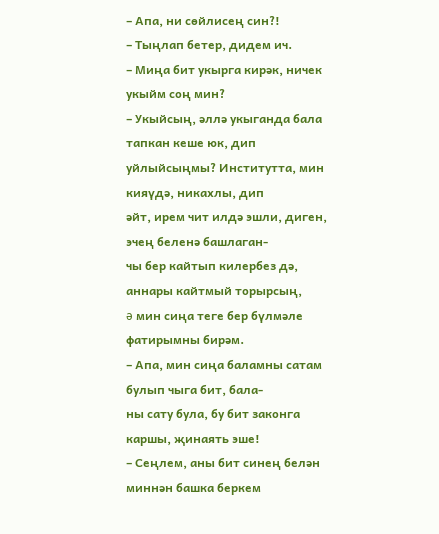– Апа, ни сөйлисең син?!
– Тыңлап бетер, дидем ич.
– Миңа бит укырга кирəк, ничек укыйм соң мин?
– Укыйсың, əллə укыганда бала тапкан кеше юк, дип
уйлыйсыңмы? Институтта, мин кияүдə, никахлы, дип
əйт, ирем чит илдə эшли, диген, эчең беленə башлаган-
чы бер кайтып килербез дə, аннары кайтмый торырсың,
ə мин сиңа теге бер бүлмəле фатирымны бирəм.
– Апа, мин сиңа баламны сатам булып чыга бит, бала-
ны сату була, бу бит законга каршы, җинаять эше!
– Сеңлем, аны бит синең белəн миннəн башка беркем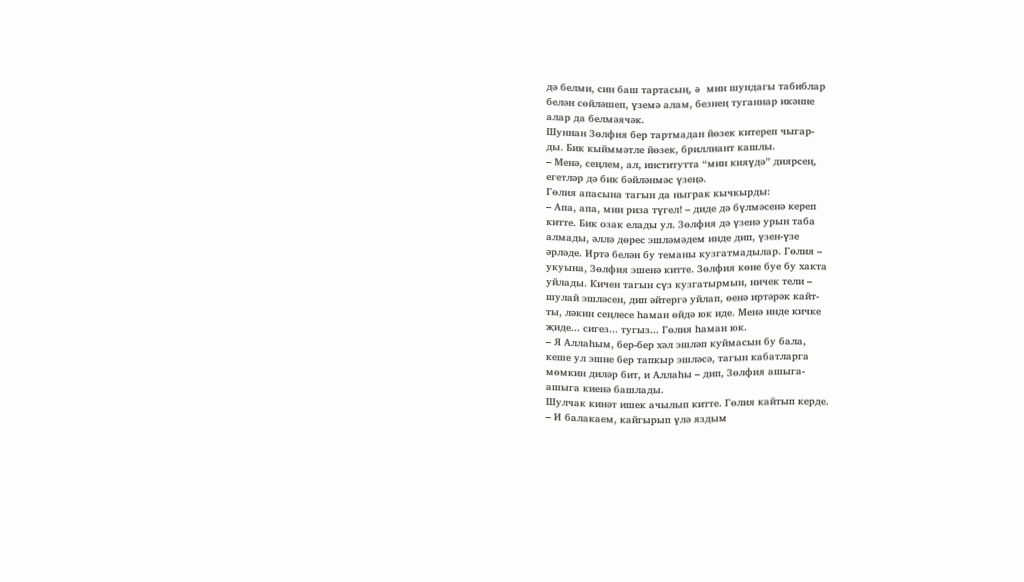дə белми, син баш тартасың, ə мин шундагы табиблар
белəн сөйлəшеп, үземə алам, безнең туганнар икəнне
алар да белмəячəк.
Шуннан Зөлфия бер тартмадан йөзек китереп чыгар-
ды. Бик кыйммəтле йөзек, бриллиант кашлы.
– Менə, сеңлем, ал, институтта “мин кияүдə” диярсең,
егетлəр дə бик бəйлəнмəс үзеңə.
Гөлия апасына тагын да ныграк кычкырды:
– Апа, апа, мин риза түгел! – диде дə бүлмəсенə кереп
китте. Бик озак елады ул. Зөлфия дə үзенə урын таба
алмады, əллə дөрес эшлəмəдем инде дип, үзен-үзе
əрлəде. Иртə белəн бу теманы кузгатмадылар. Гөлия –
укуына, Зөлфия эшенə китте. Зөлфия көне буе бу хакта
уйлады. Кичен тагын сүз кузгатырмын, ничек тели –
шулай эшлəсен, дип əйтергə уйлап, өенə иртəрəк кайт-
ты, лəкин сеңлесе һаман өйдə юк иде. Менə инде кичке
җиде... сигез... тугыз... Гөлия һаман юк.
– Я Аллаһым, бер-бер хəл эшлəп куймасын бу бала,
кеше ул эшне бер тапкыр эшлəсə, тагын кабатларга
мөмкин дилəр бит, и Аллаһы – дип, Зөлфия ашыга-
ашыга киенə башлады.
Шулчак кинəт ишек ачылып китте. Гөлия кайтып керде.
– И балакаем, кайгырып үлə яздым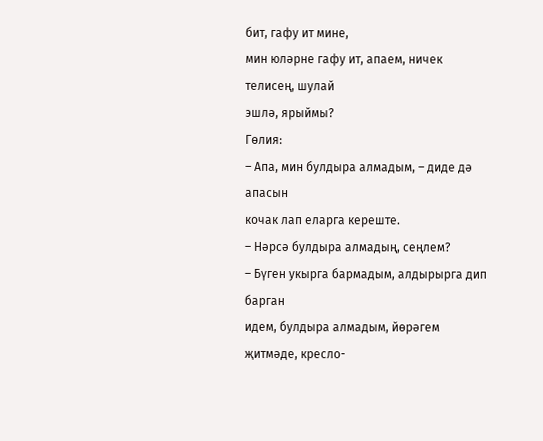бит, гафу ит мине,
мин юлəрне гафу ит, апаем, ничек телисең, шулай
эшлə, ярыймы?
Гөлия:
– Апа, мин булдыра алмадым, – диде дə апасын
кочак лап еларга кереште.
– Нəрсə булдыра алмадың, сеңлем?
– Бүген укырга бармадым, алдырырга дип барган
идем, булдыра алмадым, йөрəгем җитмəде, кресло-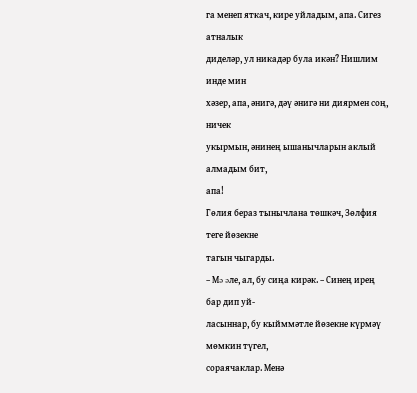га менеп яткач, кире уйладым, апа. Сигез атналык
диделəр, ул никадəр була икəн? Нишлим инде мин
хəзер, апа, əнигə, дəү əнигə ни диярмен соң, ничек
укырмын, əнинең ышанычларын аклый алмадым бит,
апа!
Гөлия бераз тынычлана төшкəч, Зөлфия теге йөзекне
тагын чыгарды.
– Мə əле, ал, бу сиңа кирəк. – Синең ирең бар дип уй-
ласыннар, бу кыйммəтле йөзекне күрмəү мөмкин түгел,
сораячаклар. Менə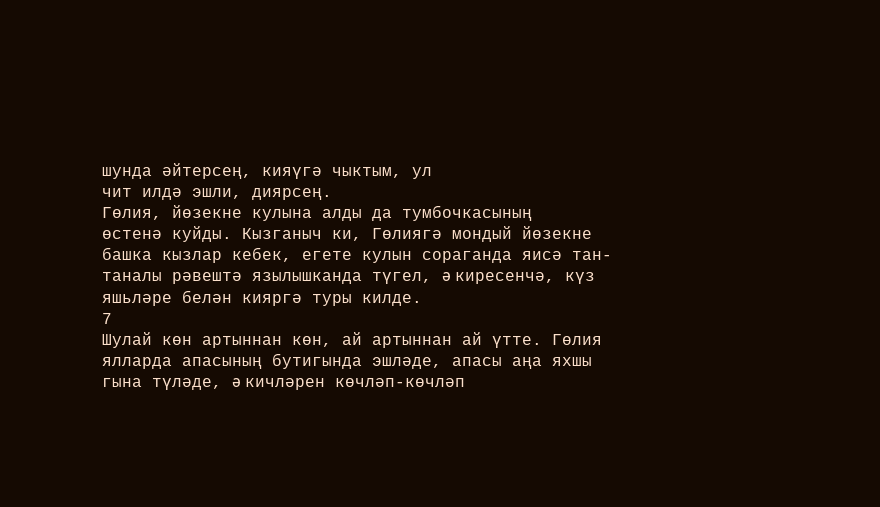шунда əйтерсең, кияүгə чыктым, ул
чит илдə эшли, диярсең.
Гөлия, йөзекне кулына алды да тумбочкасының
өстенə куйды. Кызганыч ки, Гөлиягə мондый йөзекне
башка кызлар кебек, егете кулын сораганда яисə тан-
таналы рəвештə язылышканда түгел, ə киресенчə, күз
яшьлəре белəн кияргə туры килде.
7
Шулай көн артыннан көн, ай артыннан ай үтте. Гөлия
ялларда апасының бутигында эшлəде, апасы аңа яхшы
гына түлəде, ə кичлəрен көчлəп-көчлəп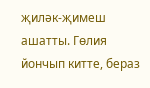җилəк-җимеш
ашатты. Гөлия йончып китте, бераз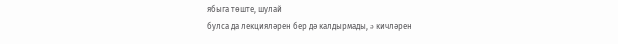ябыга төште, шулай
булса да лекциялəрен бер дə калдырмады, ə кичлəрен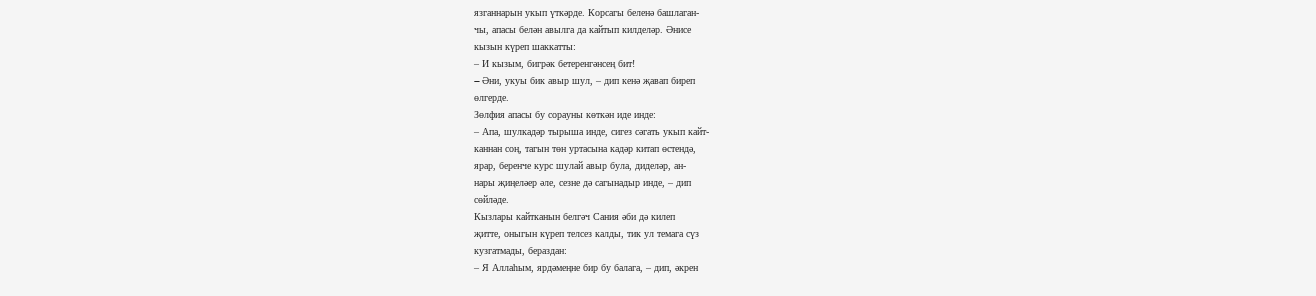язганнарын укып үткəрде. Корсагы беленə башлаган-
чы, апасы белəн авылга да кайтып килделəр. Əнисе
кызын күреп шаккатты:
– И кызым, бигрəк бетеренгəнсең бит!
– Əни, укуы бик авыр шул, – дип кенə җавап биреп
өлгерде.
Зөлфия апасы бу сорауны көткəн иде инде:
– Апа, шулкадəр тырыша инде, сигез сəгать укып кайт-
каннан соң, тагын төн уртасына кадəр китап өстендə,
ярар, беренче курс шулай авыр була, диделəр, ан-
нары җиңелəер əле, сезне дə сагынадыр инде, – дип
сөйлəде.
Кызлары кайтканын белгəч Сания əби дə килеп
җитте, оныгын күреп телсез калды, тик ул темага сүз
кузгатмады, бераздан:
– Я Аллаһым, ярдəмеңне бир бу балага, – дип, əкрен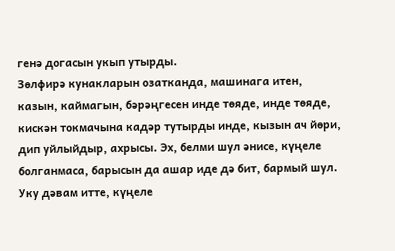генə догасын укып утырды.
Зөлфирə кунакларын озатканда, машинага итен,
казын, каймагын, бəрəңгесен инде төяде, инде төяде,
кискəн токмачына кадəр тутырды инде, кызын ач йөри,
дип уйлыйдыр, ахрысы. Эх, белми шул əнисе, күңеле
болганмаса, барысын да ашар иде дə бит, бармый шул.
Уку дəвам итте, күңеле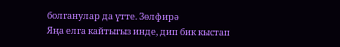болганулар да үтте. Зөлфирə
Яңа елга кайтыгыз инде, дип бик кыстап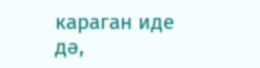караган иде
дə,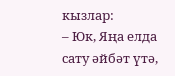кызлар:
– Юк, Яңа елда сату əйбəт үтə,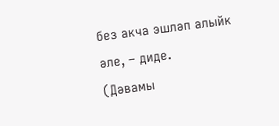без акча эшлəп алыйк
əле, – диде.
(Дәвамы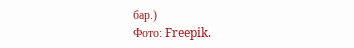бар.)
Фото: Freepik.